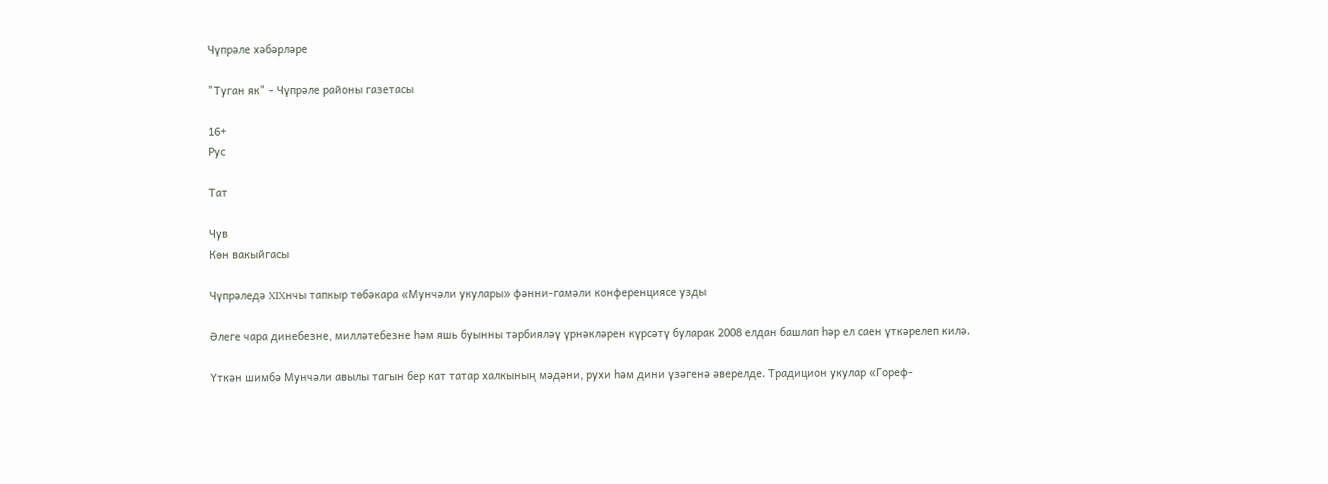Чүпрәле хәбәрләре

"Туган як" - Чүпрәле районы газетасы

16+
Рус

Тат

Чув
Көн вакыйгасы

Чүпрәледә XIXнчы тапкыр төбәкара «Мунчәли укулары» фәнни-гамәли конференциясе узды

Әлеге чара динебезне, милләтебезне һәм яшь буынны тәрбияләү үрнәкләрен күрсәтү буларак 2008 елдан башлап һәр ел саен үткәрелеп килә.

Үткән шимбә Мунчәли авылы тагын бер кат татар халкының мәдәни, рухи һәм дини үзәгенә әверелде. Традицион укулар «Гореф-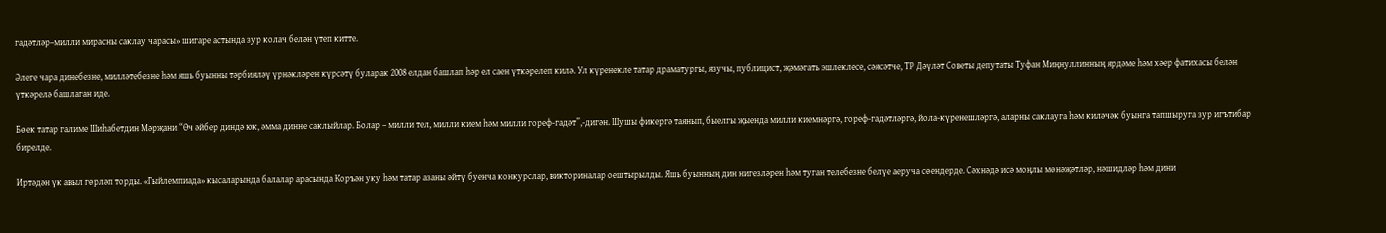гадәтләр–милли мирасны саклау чарасы» шигаре астында зур колач белән үтеп китте.

Әлеге чара динебезне, милләтебезне һәм яшь буынны тәрбияләү үрнәкләрен күрсәтү буларак 2008 елдан башлап һәр ел саен үткәрелеп килә. Ул күренекле татар драматургы, язучы, публицист, җәмәгать эшлеклесе, сәясәтче, ТР Дәүләт Советы депутаты Туфан Миңнуллинның ярдәме һәм хәер фатихасы белән үткәрелә башлаган иде.

Бөек татар галиме Шиһабетдин Мәрҗани “Өч әйбер диндә юк, әмма динне саклыйлар. Болар – милли тел, милли кием һәм милли гореф-гадәт”,-дигән. Шушы фикергә таянып, быелгы җыенда милли киемнәргә, гореф-гадәтләргә, йола-күренешләргә, аларны саклауга һәм киләчәк буынга тапшыруга зур игътибар бирелде.

Иртәдән үк авыл гөрләп торды. «Гыйлемпиада» кысаларында балалар арасында Коръән уку һәм татар азаны әйтү буенча конкурслар, викториналар оештырылды. Яшь буынның дин нигезләрен һәм туган телебезне белүе аеруча сөендерде. Сәхнәдә исә моңлы мөнәҗәтләр, нәшидләр һәм дини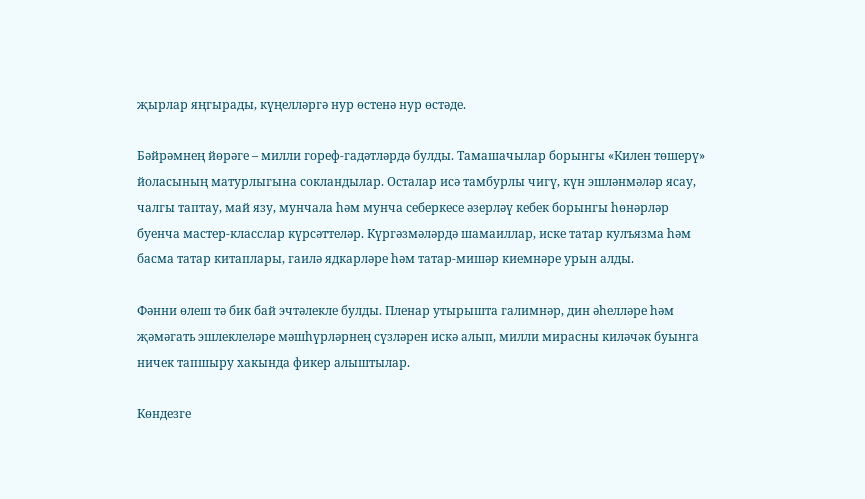җырлар яңгырады, күңелләргә нур өстенә нур өстәде.

Бәйрәмнең йөрәге – милли гореф-гадәтләрдә булды. Тамашачылар борынгы «Килен төшерү» йоласының матурлыгына сокландылар. Осталар исә тамбурлы чигү, күн эшләнмәләр ясау, чалгы таптау, май язу, мунчала һәм мунча себеркесе әзерләү кебек борынгы һөнәрләр буенча мастер-класслар күрсәттеләр. Күргәзмәләрдә шамаиллар, иске татар кулъязма һәм басма татар китаплары, гаилә ядкарләре һәм татар-мишәр киемнәре урын алды.

Фәнни өлеш тә бик бай эчтәлекле булды. Пленар утырышта галимнәр, дин әһелләре һәм җәмәгать эшлеклеләре мәшһүрләрнең сүзләрен искә алып, милли мирасны киләчәк буынга ничек тапшыру хакында фикер алыштылар.

Көндезге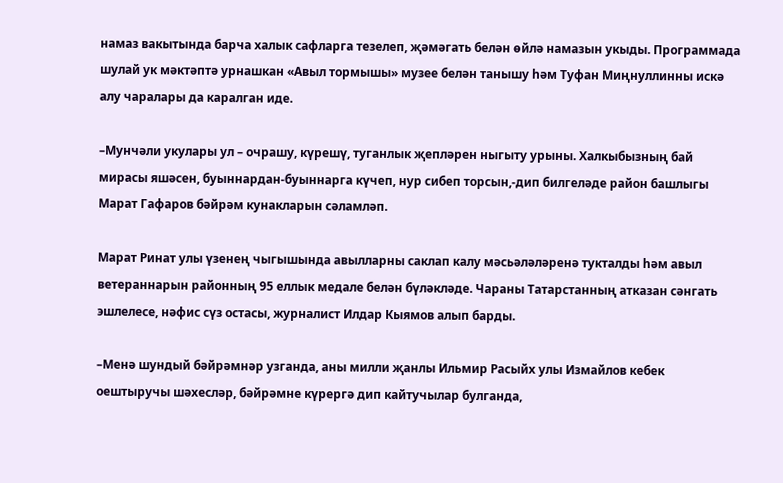намаз вакытында барча халык сафларга тезелеп, җәмәгать белән өйлә намазын укыды. Программада шулай ук мәктәптә урнашкан «Авыл тормышы» музее белән танышу һәм Туфан Миңнуллинны искә алу чаралары да каралган иде.

–Мунчәли укулары ул – очрашу, күрешү, туганлык җепләрен ныгыту урыны. Халкыбызның бай мирасы яшәсен, буыннардан-буыннарга күчеп, нур сибеп торсын,-дип билгеләде район башлыгы Марат Гафаров бәйрәм кунакларын сәламләп.

Марат Ринат улы үзенең чыгышында авылларны саклап калу мәсьәләләренә тукталды һәм авыл ветераннарын районның 95 еллык медале белән бүләкләде. Чараны Татарстанның атказан сәнгать эшлелесе, нәфис сүз остасы, журналист Илдар Кыямов алып барды.

–Менә шундый бәйрәмнәр узганда, аны милли җанлы Ильмир Расыйх улы Измайлов кебек оештыручы шәхесләр, бәйрәмне күрергә дип кайтучылар булганда,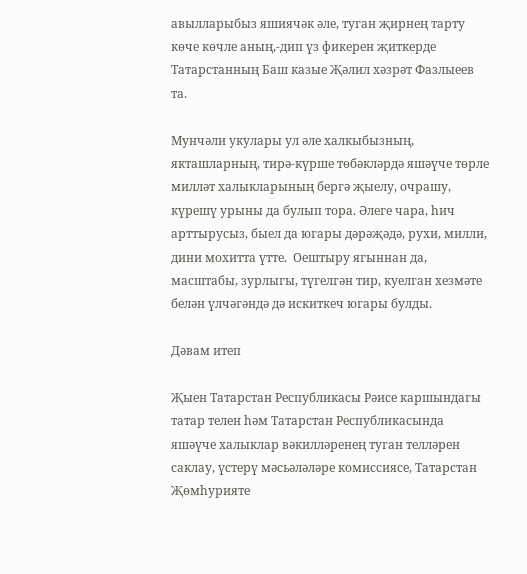авылларыбыз яшиячәк әле, туган җирнең тарту көче көчле аның,-дип үз фикерен җиткерде Татарстанның Баш казые Җәлил хәзрәт Фазлыеев та.

Мунчәли укулары ул әле халкыбызның, якташларның, тирә-күрше төбәкләрдә яшәүче төрле милләт халыкларының бергә җыелу, очрашу, күрешү урыны да булып тора. Әлеге чара, һич арттырусыз, быел да югары дәрәҗәдә, рухи, милли, дини мохитта үтте.  Оештыру ягыннан да, масштабы, зурлыгы, түгелгән тир, куелган хезмәте белән үлчәгәндә дә искиткеч югары булды.

Дәвам итеп

Җыен Татарстан Республикасы Рәисе каршындагы татар телен һәм Татарстан Республикасында яшәүче халыклар вәкилләренең туган телләрен саклау, үстерү мәсьәләләре комиссиясе, Татарстан Җөмһурияте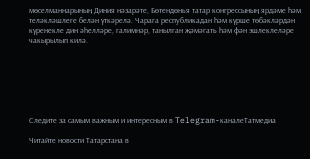мөселманнарының Диния нәзарәте, Бөтендөнья татар конгрессының ярдәме һәм теләкләшлеге белән үткәрелә. Чарага республикадан һәм күрше төбәкләрдән күренекле дин әһелләре, галимнәр, танылган җәмәгать һәм фән эшлеклеләре чакырылып килә.







Следите за самым важным и интересным в Telegram-каналеТатмедиа

Читайте новости Татарстана в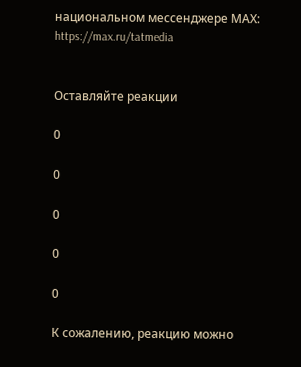национальном мессенджере MАХ: https://max.ru/tatmedia


Оставляйте реакции

0

0

0

0

0

К сожалению, реакцию можно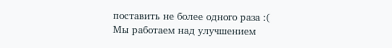поставить не более одного раза :(
Мы работаем над улучшением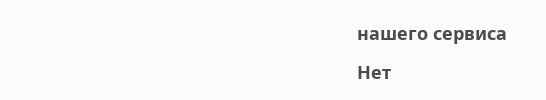нашего сервиса

Нет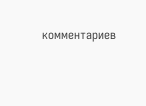комментариев